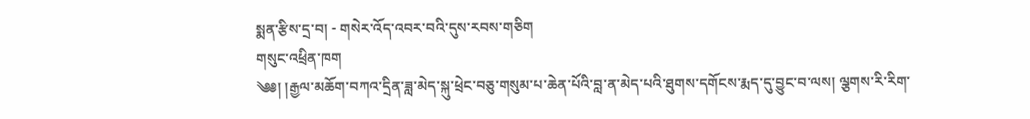སྨན་རྩིས་དྲ་བ། - གསེར་འོད་འབར་བའི་དུས་རབས་གཅིག
གསུང་འཕྲིན་ཁག
༄༅། །རྒྱལ་མཆོག་བཀའ་དྲིན་ཟླ་མེད་སྐུ་ཕྲེང་བཅུ་གསུམ་པ་ཆེན་པོའི་བླ་ན་མེད་པའི་ཐུགས་དགོངས་རྨད་དུ་བྱུང་བ་ལས། ལྕགས་རི་རིག་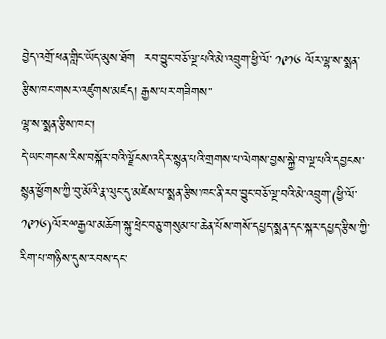བྱེད་འགྲོ་ཕན་གླིང་ཡོད་མུས་ཐོག  རབ་བྱུང་བཅོ་ལྔ་པའི་མེ་འབྲུག་ཕྱི་ལོ་ ༡༩༡༦ ལོར་ལྷ་ས་སྨན་རྩིས་ཁང་གསར་འཛུགས་མཛད། རྒྱས་པར་གཟིགས་་
ལྷ་ས་སྨན་རྩིས་ཁང་།
དེ་ཡང་གངས་རིས་བསྐོར་བའི་ལྗོངས་འདིར་སྙན་པའི་གྲགས་པ་ལེགས་བྱས་སྐྱེ་བ་ལྔ་པའི་དབྱངས་སྙན་ཕྱོགས་ཀྱི་བུ་མོའི་རྣ་ལུང་དུ་མཛེས་པ་སྨན་རྩིས་ཁང་ནི་རབ་བྱུང་བཅོ་ལྔ་བའི་མེ་འབྲུག་(ཕྱི་ལོ་༡༩༡༦)ལོར་ྋརྒྱལ་མཆོག་སྐུ་ཕྲེང་བཅུ་གསུམ་པ་ཆེན་པོས་གསོ་དཔྱད་སྨན་དང་སྐར་དཔྱད་རྩིས་ཀྱི་རིག་པ་གཉིས་དུས་རབས་དང་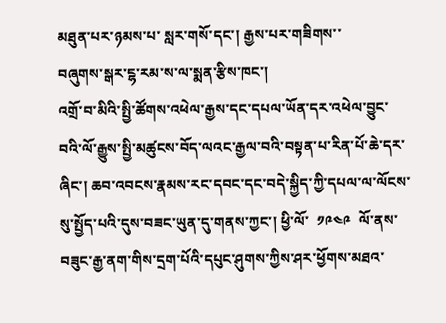མཐུན་པར་ཉམས་པ་ སླར་གསོ་དང་། རྒྱས་པར་གཟིགས་་
བཞུགས་སྒར་ངྷ་རམ་ས་ལ་སྨན་རྩིས་ཁང་།
འགྲོ་བ་མིའི་སྤྱི་ཚོགས་འཕེལ་རྒྱས་དང་དཔལ་ཡོན་དར་འཕེལ་བྱུང་བའི་ལོ་རྒྱུས་སྤྱི་མཚུངས་བོད་ལའང་རྒྱལ་བའི་བསྟན་པ་རིན་པོ་ཆེ་དར་ཞིང་། ཆབ་འབངས་རྣམས་རང་དབང་དང་བདེ་སྐྱིད་ཀྱི་དཔལ་ལ་ལོངས་སུ་སྤྱོད་པའི་དུས་བཟང་ཡུན་དུ་གནས་ཀྱང་། ཕྱི་ལོ་  ༡༩༤༩  ལོ་ནས་བཟུང་རྒྱ་ནག་གིས་དྲག་པོའི་དཔུང་ཤུགས་ཀྱིས་ཤར་ཕྱོགས་མཐའ་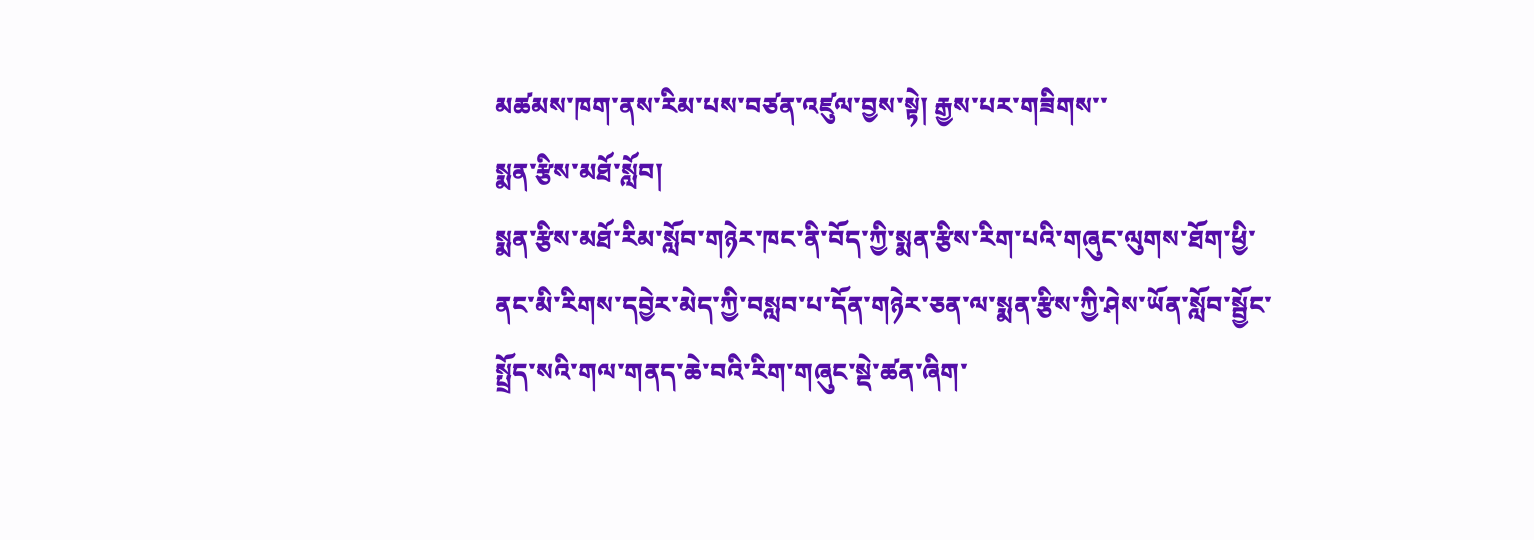མཚམས་ཁག་ནས་རིམ་པས་བཙན་འཛུལ་བྱས་སྟེ། རྒྱས་པར་གཟིགས་་
སྨན་རྩིས་མཐོ་སློབ།
སྨན་རྩིས་མཐོ་རིམ་སློབ་གཉེར་ཁང་ནི་བོད་ཀྱི་སྨན་རྩིས་རིག་པའི་གཞུང་ལུགས་ཐོག་ཕྱི་ནང་མི་རིགས་དབྱེར་མེད་ཀྱི་བསླབ་པ་དོན་གཉེར་ཅན་ལ་སྨན་རྩིས་ཀྱི་ཤེས་ཡོན་སློབ་སྦྱོང་སྤྲོད་སའི་གལ་གནད་ཆེ་བའི་རིག་གཞུང་སྡེ་ཚན་ཞིག་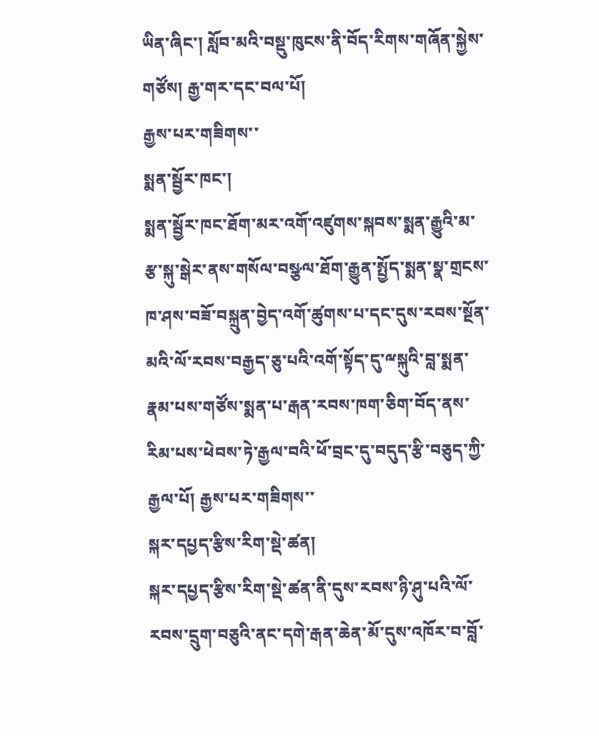ཡིན་ཞིང་། སློབ་མའི་བསྡུ་ཁུངས་ནི་བོད་རིགས་གཞོན་སྐྱེས་གཙོས། རྒྱ་གར་དང་བལ་པོ།
རྒྱས་པར་གཟིགས་་
སྨན་སྦྱོར་ཁང་།
སྨན་སྦྱོར་ཁང་ཐོག་མར་འགོ་འཛུགས་སྐབས་སྨན་རྒྱུའི་མ་རྩ་སྐུ་སྒེར་ནས་གསོལ་བསྩལ་ཐོག་རྒྱུན་སྤྱོད་སྨན་སྣ་གྲངས་ཁ་ཤས་བཟོ་བསྐྲུན་བྱེད་འགོ་ཚུགས་པ་དང་དུས་རབས་སྔོན་མའི་ལོ་རབས་བརྒྱད་ཅུ་པའི་འགོ་སྟོད་དུ་ྋསྐུའི་བླ་སྨན་རྣམ་པས་གཙོས་སྨན་པ་རྒན་རབས་ཁག་ཅིག་བོད་ནས་རིམ་པས་ཕེབས་ཏེ་རྒྱལ་བའི་ཕོ་བྲང་དུ་བདུད་རྩི་བཅུད་ཀྱི་རྒྱལ་པོ། རྒྱས་པར་གཟིགས་་
སྐར་དཔྱད་རྩིས་རིག་སྡེ་ཚན།
སྐར་དཔྱད་རྩིས་རིག་སྡེ་ཚན་ནི་དུས་རབས་ཉི་ཤུ་པའི་ལོ་རབས་དྲུག་བཅུའི་ནང་དགེ་རྒན་ཆེན་མོ་དུས་འཁོར་བ་བློ་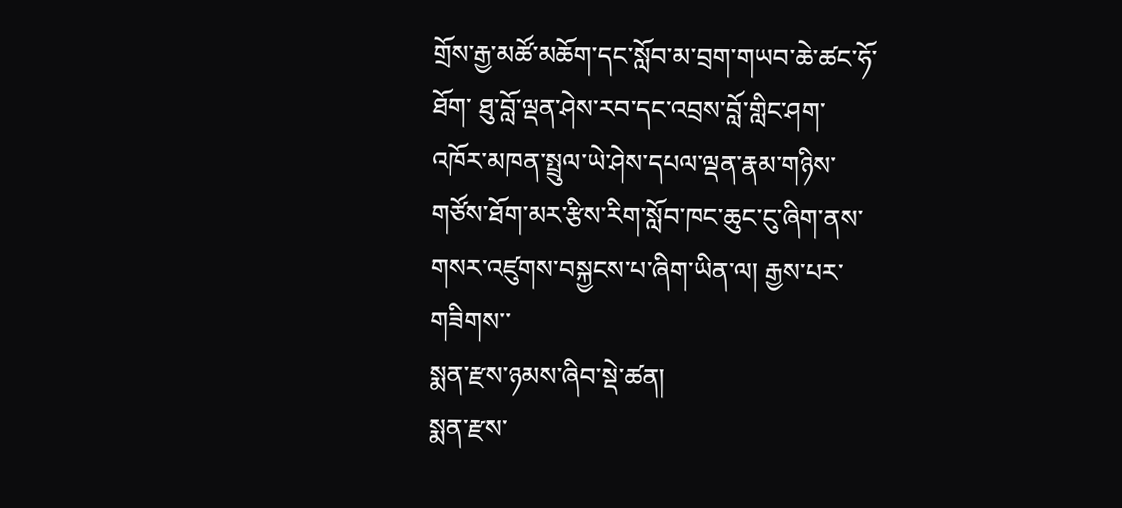གྲོས་རྒྱ་མཚོ་མཆོག་དང་སློབ་མ་བྲག་གཡབ་ཆེ་ཚང་ཧོ་ཐོག་ ཐུ་བློ་ལྡན་ཤེས་རབ་དང་འབྲས་བློ་གླིང་ཤག་འཁོར་མཁན་སྤྲུལ་ཡེ་ཤེས་དཔལ་ལྡན་རྣམ་གཉིས་གཙོས་ཐོག་མར་རྩིས་རིག་སློབ་ཁང་ཆུང་ངུ་ཞིག་ནས་གསར་འཛུགས་བསྐྱངས་པ་ཞིག་ཡིན་ལ། རྒྱས་པར་གཟིགས་་
སྨན་རྫས་ཉམས་ཞིབ་སྡེ་ཚན།
སྨན་རྫས་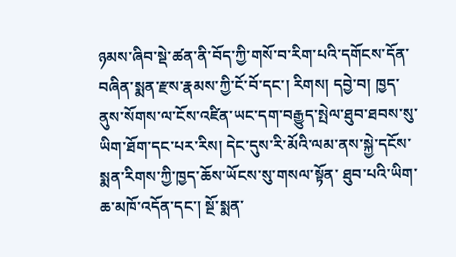ཉམས་ཞིབ་སྡེ་ཚན་ནི་བོད་ཀྱི་གསོ་བ་རིག་པའི་དགོངས་དོན་བཞིན་སྨན་རྫས་རྣམས་ཀྱི་ངོ་བོ་དང་། རིགས། དབྱེ་བ། ཁྱད་ནུས་སོགས་ལ་ངོས་འཛིན་ཡང་དག་བརྒྱུད་སྤེལ་ཐུབ་ཐབས་སུ་ཡིག་ཐོག་དང་པར་རིས། དེང་དུས་རི་མོའི་ལམ་ནས་སྐྱེ་དངོས་སྨན་རིགས་ཀྱི་ཁྱད་ཆོས་ཡོངས་སུ་གསལ་སྟོན་ ཐུབ་པའི་ཡིག་ཆ་མཁོ་འདོན་དང་། སྔོ་སྨན་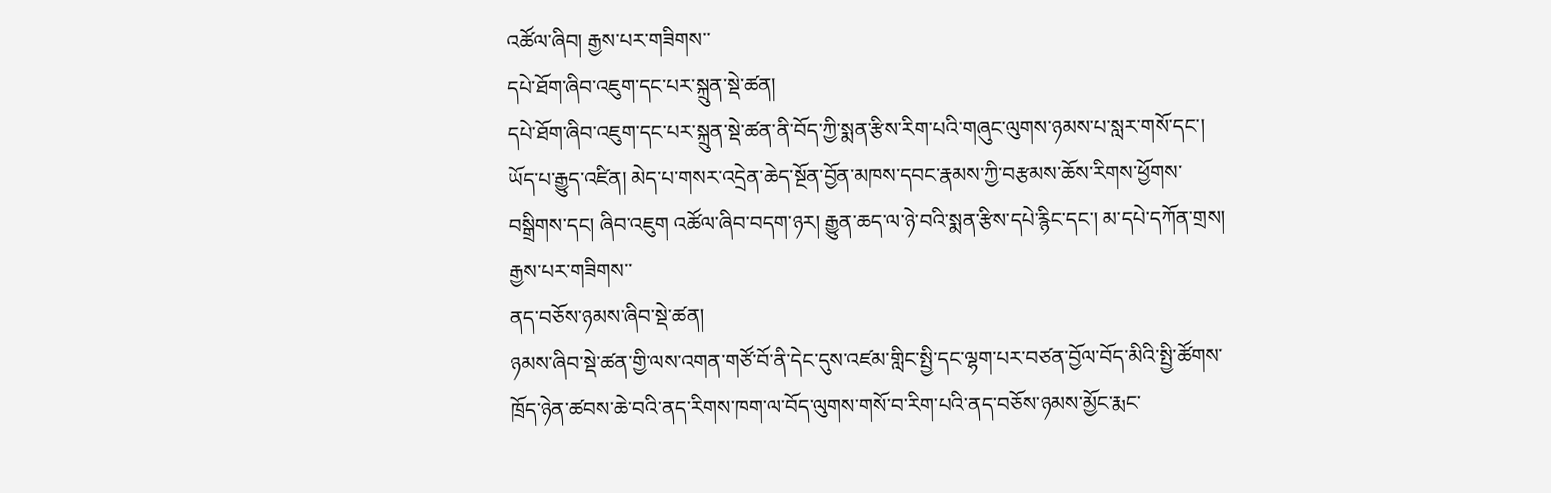འཚོལ་ཞིབ། རྒྱས་པར་གཟིགས་་
དཔེ་ཐོག་ཞིབ་འཇུག་དང་པར་སྐྲུན་སྡེ་ཚན།
དཔེ་ཐོག་ཞིབ་འཇུག་དང་པར་སྐྲུན་སྡེ་ཚན་ནི་བོད་ཀྱི་སྨན་རྩིས་རིག་པའི་གཞུང་ལུགས་ཉམས་པ་སླར་གསོ་དང་། ཡོད་པ་རྒྱུད་འཛིན། མེད་པ་གསར་འདྲེན་ཆེད་སྔོན་བྱོན་མཁས་དབང་རྣམས་ཀྱི་བརྩམས་ཆོས་རིགས་ཕྱོགས་བསྒྲིགས་དང། ཞིབ་འཇུག འཚོལ་ཞིབ་བདག་ཉར། རྒྱུན་ཆད་ལ་ཉེ་བའི་སྨན་རྩིས་དཔེ་རྙིང་དང་། མ་དཔེ་དཀོན་གྲས། རྒྱས་པར་གཟིགས་་
ནད་བཅོས་ཉམས་ཞིབ་སྡེ་ཚན།
ཉམས་ཞིབ་སྡེ་ཚན་གྱི་ལས་འགན་གཙོ་བོ་ནི་དེང་དུས་འཛམ་གླིང་སྤྱི་དང་ལྷག་པར་བཙན་བྱོལ་བོད་མིའི་སྤྱི་ཚོགས་ཁྲོད་ཉེན་ཚབས་ཆེ་བའི་ནད་རིགས་ཁག་ལ་བོད་ལུགས་གསོ་བ་རིག་པའི་ནད་བཅོས་ཉམས་མྱོང་རྨང་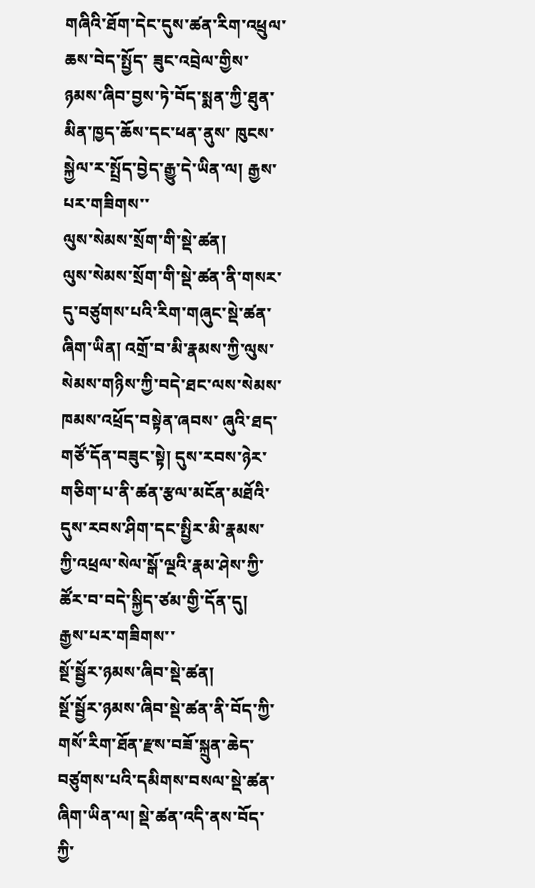གཞིའི་ཐོག་དེང་དུས་ཚན་རིག་འཕྲུལ་ཆས་བེད་སྤྱོད་ ཟུང་འབྲེལ་གྱིས་ཉམས་ཞིབ་བྱས་ཏེ་བོད་སྨན་ཀྱི་ཐུན་མིན་ཁྱད་ཆོས་དང་ཕན་ནུས་ ཁུངས་སྐྱེལ་ར་སྤྲོད་བྱེད་རྒྱུ་དེ་ཡིན་ལ། རྒྱས་པར་གཟིགས་་
ལུས་སེམས་སྲོག་གི་སྡེ་ཚན།
ལུས་སེམས་སྲོག་གི་སྡེ་ཚན་ནི་གསར་དུ་བཙུགས་པའི་རིག་གཞུང་སྡེ་ཚན་ཞིག་ཡིན། འགྲོ་བ་མི་རྣམས་ཀྱི་ལུས་སེམས་གཉིས་ཀྱི་བདེ་ཐང་ལས་སེམས་ཁམས་འཕྲོད་བསྟེན་ཞབས་ ཞུའི་ཐད་གཙོ་དོན་བཟུང་སྟེ། དུས་རབས་ཉེར་གཅིག་པ་ནི་ཚན་རྩལ་མངོན་མཐོའི་དུས་རབས་ཤིག་དང་སྤྱིར་མི་རྣམས་ ཀྱི་འཕྲལ་སེལ་སྒོ་ལྔའི་རྣམ་ཤེས་ཀྱི་ཚོར་བ་བདེ་སྐྱིད་ཙམ་གྱི་དོན་དུ། རྒྱས་པར་གཟིགས་་
སྔོ་སྦྱོར་ཉམས་ཞིབ་སྡེ་ཚན།
སྔོ་སྦྱོར་ཉམས་ཞིབ་སྡེ་ཚན་ནི་བོད་ཀྱི་གསོ་རིག་ཐོན་རྫས་བཟོ་སྐྲུན་ཆེད་བཙུགས་པའི་དམིགས་བསལ་སྡེ་ཚན་ཞིག་ཡིན་ལ། སྡེ་ཚན་འདི་ནས་བོད་ཀྱི་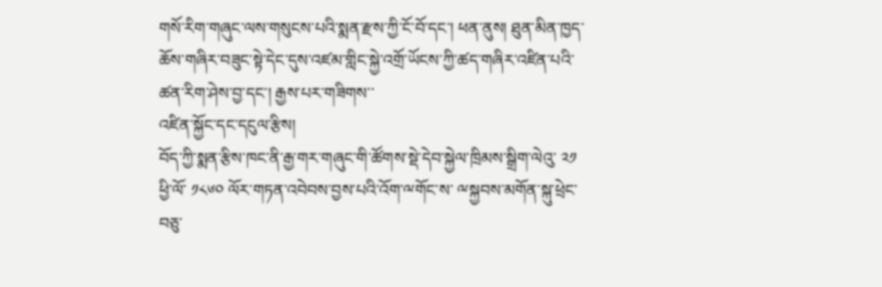གསོ་རིག་གཞུང་ལས་གསུངས་པའི་སྨན་རྫས་ཀྱི་ངོ་བོ་དང་། ཕན་ནུས། ཐུན་མིན་ཁྱད་ཆོས་གཞིར་བཟུང་སྟེ་དེང་དུས་འཛམ་གླིང་སྐྱེ་འགྲོ་ཡོངས་ཀྱི་ཚད་གཞིར་འཛིན་པའི་ཚན་རིག་ཤེས་བྱ་དང་། རྒྱས་པར་གཟིགས་་
འཛིན་སྐྱོང་དང་དངུལ་རྩིས།
བོད་ཀྱི་སྨན་རྩིས་ཁང་ནི་རྒྱ་གར་གཞུང་གི་ཚོགས་སྡེ་དེབ་སྐྱེལ་ཁྲིམས་སྒྲིག་ལེའུ་ ༢༡ ཕྱི་ལོ་ ༡༨༦༠ ལོར་གཏན་འབེབས་བྱས་པའི་འོག་ྋགོང་ས་ ྋསྐྱབས་མགོན་སྐུ་ཕྲེང་བཅུ་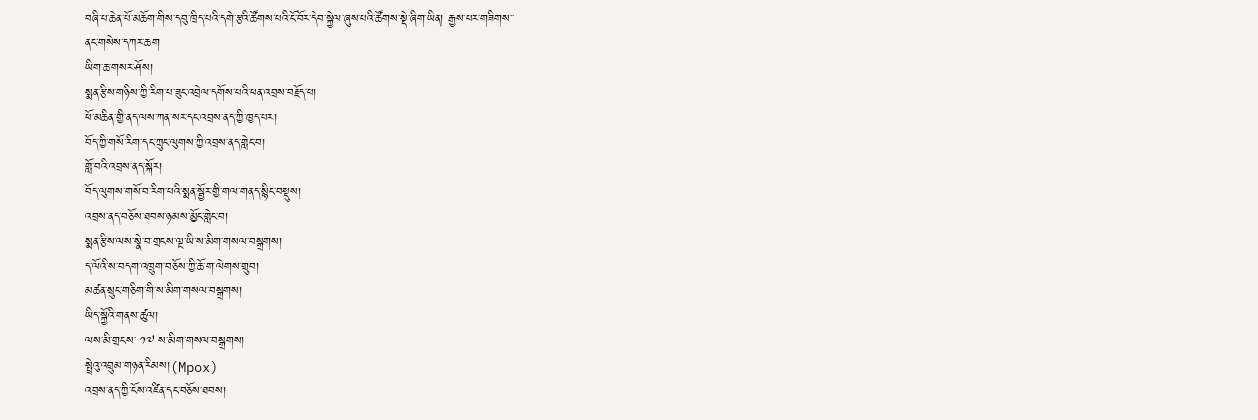བཞི་པ་ཆེན་པོ་མཆོག་གིས་དབུ་ཁྲིད་པའི་དགེ་རྩའི་ཚོགས་པའི་ངོ་བོར་དེབ་སྐྱེལ་ཞུས་པའི་ཚོགས་སྡེ་ཞིག་ཡིན། རྒྱས་པར་གཟིགས་་
ནང་གསེས་དཀར་ཆག
ཡིག་ཆ་གསར་ཤོས།
སྨན་རྩིས་གཉིས་ཀྱི་རིག་པ་ཟུང་འབྲེལ་དགོས་པའི་ཕན་འབྲས་བརྗོད་པ།
ཕོ་མཆིན་གྱི་ནད་ལས་ཀན་སར་དང་འབྲས་ནད་ཀྱི་ཁྱད་པར།
བོད་ཀྱི་གསོ་རིག་དང་ཀྲུང་ལུགས་ཀྱི་འབྲས་ནད་གླེང་བ།
གློ་བའི་འབྲས་ནད་སྐོར།
བོད་ལུགས་གསོ་བ་རིག་པའི་སྨན་སྦྱོར་གྱི་གལ་གནད་སྙིང་བསྡུས།
འབྲས་ནད་བཅོས་ཐབས་ཉམས་མྱོང་གླེང་བ།
སྨན་རྩིས་ལས་སྣེ་བ་གྲངས་ལྔ་ཡི་ས་མིག་གསལ་བསྒྲགས།
ད་ལོའི་ས་བདག་འཁྲུག་བཅོས་ཀྱི་ཆོ་ག་ལེགས་གྲུབ།
མཚན་སྲུང་གཅིག་གི་ས་མིག་གསལ་བསྒྲགས།
ཡིད་སྐྱོའི་གནས་ཚུལ།
ལས་མི་གྲངས་ ༡༧ ས་མིག་གསལ་བསྒྲགས།
སྤྲེའུ་འབྲུམ་གཉན་རིམས།(Mpox)
འབྲས་ནད་ཀྱི་ངོས་འཛིན་དང་བཅོས་ཐབས།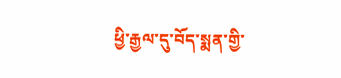ཕྱི་རྒྱལ་དུ་བོད་སྨན་གྱི་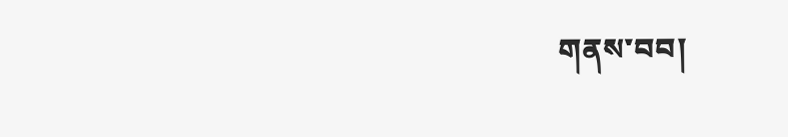གནས་བབ།